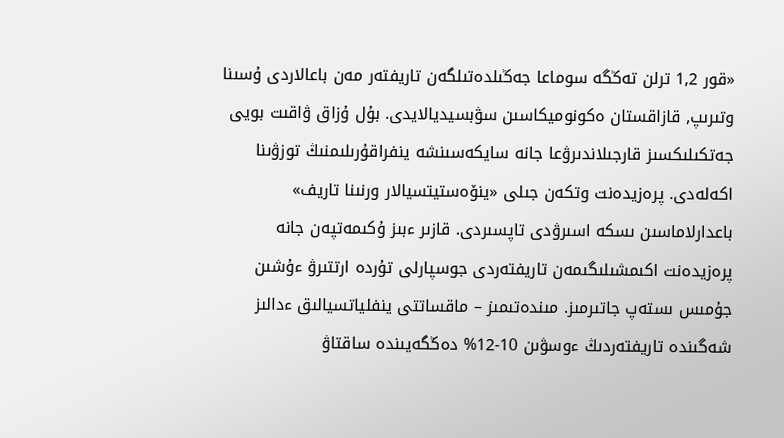«قور 1,2 ترلن تەڭگە سوماعا جەڭىلدەتىلگەن تاريفتەر مەن باعالاردى ۇسىنا وتىرىپ, قازاقستان ەكونوميكاسىن سۋبسيديالايدى. بۇل ۇزاق ۋاقىت بويى جەتكىلىكسىز قارجىلاندىرۋعا جانە سايكەسىنشە ينفراقۇرىلىمنىڭ توزۋىنا اكەلەدى. پرەزيدەنت وتكەن جىلى «ينۆەستيتسيالار ورنىنا تاريف» باعدارلاماسىن ىسكە اسىرۋدى تاپسىردى. قازىر ءبىز ۇكىمەتپەن جانە پرەزيدەنت اكىمشىلىگىمەن تاريفتەردى جوسپارلى تۇردە ارتتىرۋ ءۇشىن جۇمىس ىستەپ جاتىرمىز. مىندەتىمىز – ماقساتتى ينفلياتسيالىق ءدالىز شەگىندە تاريفتەردىڭ ءوسۋىن 10-12% دەڭگەيىندە ساقتاۋ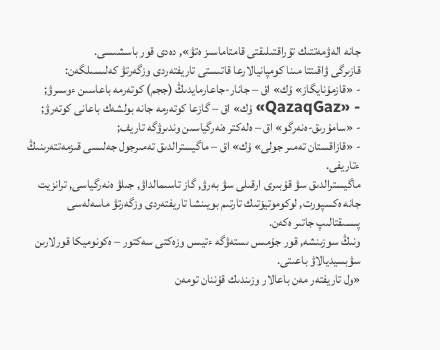جانە الەۋمەتتىك تۇراقتىلىقتى قامتاماسىز ەتۋ», دەدى قور باسشىسى.
قازىرگى ۋاقىتتا مىنا كومپانيالارعا قاتىستى تاريفتەردى وزگەرتۋ كەلىسىلگەن:
- «قازمۇنايگاز» ۇك» اق – جانار-جاعارمايدىڭ (ججم) كوتەرمە باعاسىن ءوسىرۋ;
- «QazaqGaz» ۇك» اق – گازعا كوتەرمە جانە بولشەك باعانى كوتەرۋ;
- «سامۇرىق-ەنەرگو» اق – ەلەكتر ەنەرگياسىن وندىرۋگە تاريف;
- «قازاقستان تەمىر جولى» ۇك» اق – ماگيسترالدىق تەمىرجول جەلىسى قىزمەتتەرىنىڭ ءتاريفى.
ماگيسترالدىق سۋ قۇبىرى ارقىلى سۋ بەرۋ, گاز تاسىمالداۋ, جىلۋ ەنەرگياسى, ترانزيت جانە ەكسپورت, لوكوموتيۆتىك تارتىم بويىنشا تاريفتەردى وزگەرتۋ ماسەلەسى پىسىقتالىپ جاتىر ەكەن.
ونىڭ سوزىنشە, قور جۇمىس ىستەۋگە ءتيىس وزەكتى سەكتور – ەكونوميكا قورلارىن سۋبسيديالاۋ باعىتى.
«ول تاريفتەر مەن باعالار وزىندىك قۇننان تومەن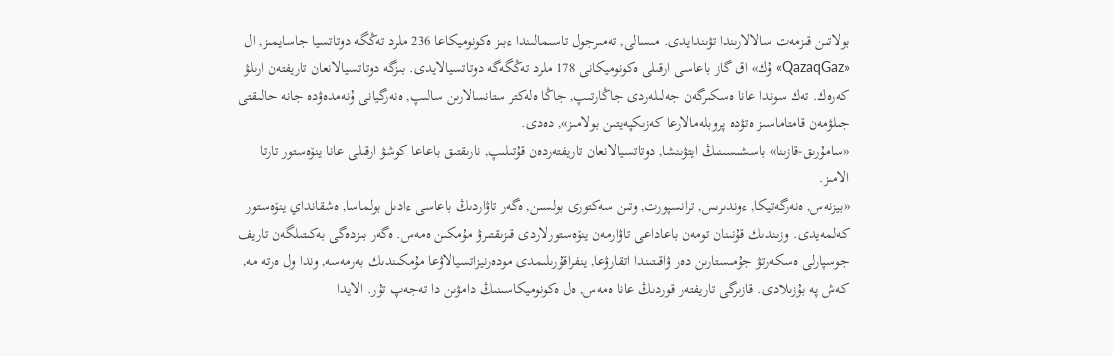بولاتىن قىزمەت سالالارىندا تۋىندايدى. مىسالى, تەمىرجول تاسىمالىندا ءبىز ەكونوميكاعا 236 ملرد تەڭگە دوتاتسيا جاسايمىز, ال «QazaqGaz» ۇك» اق گاز باعاسى ارقىلى ەكونوميكانى 178 ملرد تەڭگەگە دوتاتسيالايدى. بىزگە دوتاتسيالانعان تاريفتەن ارىلۋ كەرەك. تەك سوندا عانا ەسكىرگەن جەلىلەردى جاڭارتىپ, جاڭا ەلەكتر ستانسالارىن سالىپ, ەنەرگيانى ۇنەمدەۋدە جانە حالىقتى جىلۋمەن قامتاماسىز ەتۋدە پروبلەمالارعا كەزىكپەيتىن بولامىز», دەدى.
«سامۇرىق-قازىنا» باسشىسىنىڭ ايتۋىنشا, دوتاتسيالانعان تاريفتەردەن قۇتىلىپ, نارىقتىق باعاعا كوشۋ ارقىلى عانا ينۆەستور تارتا الامىز.
«بيزنەس, ەنەرگەتيكا, ءوندىرىس, ترانسپورت, وتىن سەكتورى بولسىن, ەگەر تاۋاردىڭ باعاسى ءادىل بولماسا, ەشقانداي ينۆەستور كەلمەيدى. وزىندىك قۇنىنان تومەن باعاداعى تاۋارمەن ينۆەستورلاردى قىزىقتىرۋ مۇمكىن ەمەس. ەگەر بىزدەگى بەكىتىلگەن تاريف جوسپارلى ەسكەرتۋ جۇمىستارىن دەر ۋاقىتىندا اتقارۋعا, ينفراقۇرىلىمدى مودەرنيزاتسيالاۋعا مۇمكىندىك بەرمەسە, وندا ول ەرتە مە, كەش پە بۇزىلادى. قازىرگى تاريفتەر قوردىڭ عانا ەمەس, ەل ەكونوميكاسىنىڭ دامۋىن دا تەجەپ تۇر. الايدا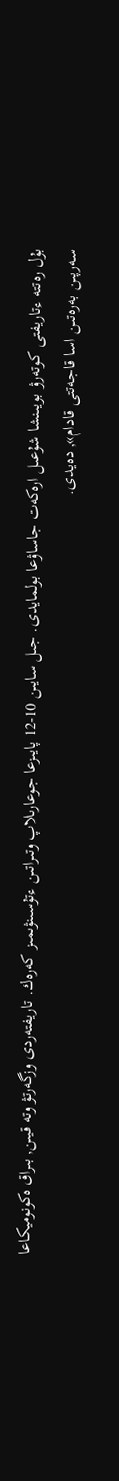بۇل رەتتە ءتاريفتى كوتەرۋ بويىنشا شۇعىل ارەكەت جاساۋعا بولمايدى. جىل سايىن 10-12 پايىزعا جوعارىلاپ وتىراتىن ءتۇسىنۋىمىز كەرەك. تاريفتەردى وزگەرتۋ وتە قيىن, بىراق ەكونوميكاعا سەرپىن بەرەتىن اسا قاجەتتى قادام», دەيدى.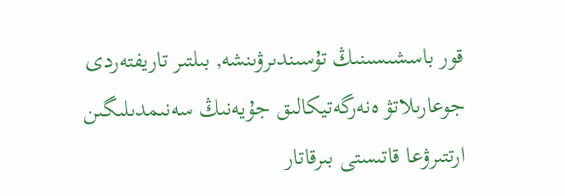قور باسشىسىنىڭ تۇسىندىرۋىنشە, بىلتىر تاريفتەردى جوعارىلاتۋ ەنەرگەتيكالىق جۇيەنىڭ سەنىمدىلىگىن ارتتىرۋعا قاتىستى بىرقاتار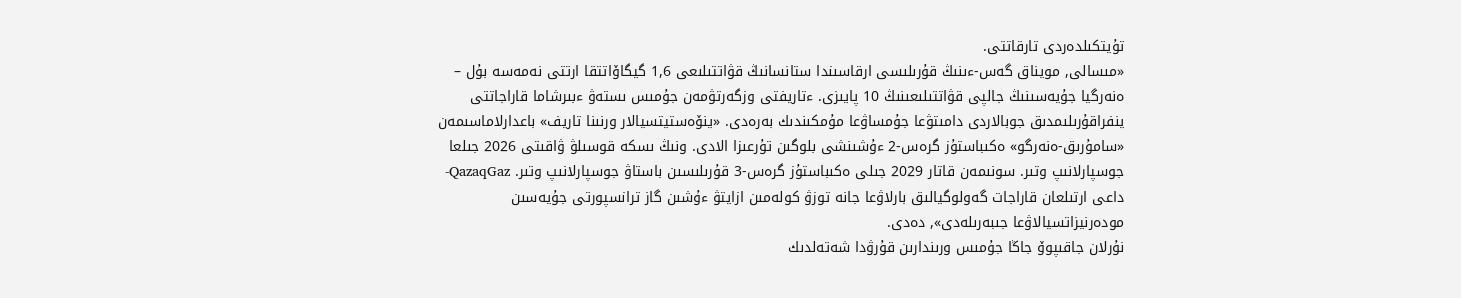تۇيتكىلدەردى تارقاتتى.
«مىسالى, مويناق گەس-ءىنىڭ قۇرىلىسى ارقاسىندا ستانسانىڭ قۋاتتىلىعى 1,6 گيگاۆاتتقا ارتتى نەمەسە بۇل – ەنەرگيا جۇيەسىنىڭ جالپى قۋاتتىلىعىنىڭ 10 پايىزى. ءتاريفتى وزگەرتۋمەن جۇمىس ىستەۋ ءبىرشاما قاراجاتتى ينفراقۇرىلىمدىق جوبالاردى دامىتۋعا جۇمساۋعا مۇمكىندىك بەرەدى. «ينۆەستيتسيالار ورنىنا تاريف» باعدارلاماسىمەن «سامۇرىق-ەنەرگو» ەكىباستۇز گرەس-2 ءۇشىنشى بلوگىن تۇرعىزا الادى. ونىڭ ىسكە قوسىلۋ ۋاقىتى 2026 جىلعا جوسپارلانىپ وتىر. سونىمەن قاتار 2029 جىلى ەكىباستۇز گرەس-3 قۇرىلىسىن باستاۋ جوسپارلانىپ وتىر. QazaqGaz-داعى ارتىلعان قاراجات گەولوگيالىق بارلاۋعا جانە توزۋ كولەمىن ازايتۋ ءۇشىن گاز ترانسپورتى جۇيەسىن مودەرنيزاتسيالاۋعا جىبەرىلەدى», دەدى.
نۇرلان جاقىپوۆ جاڭا جۇمىس ورىندارىن قۇرۋدا شەتەلدىك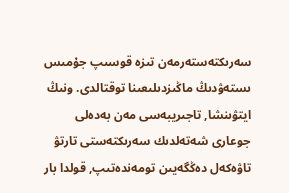سەرىكتەستەرمەن تىزە قوسىپ جۇمىس ىستەۋدىڭ ماڭىزدىلىعىنا توقتالدى. ونىڭ ايتۋىنشا, تاجىريبەسى مەن بەدەلى جوعارى شەتەلدىك سەرىكتەستى تارتۋ تاۋەكەل دەڭگەيىن تومەندەتىپ, قولدا بار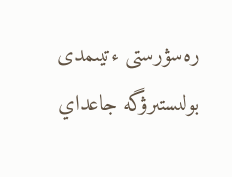رەسۋرستى ءتيىمدى بولىستىرۋگە جاعداي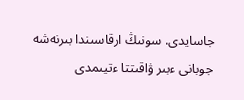جاسايدى. سونىڭ ارقاسىندا بىرنەشە جوبانى ءبىر ۋاقىتتا ءتيىمدى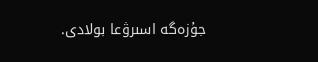جۇزەگە اسىرۋعا بولادى.